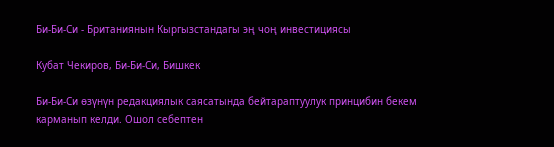Би-Би-Си - Британиянын Кыргызстандагы эң чоң инвестициясы

Кубат Чекиров, Би-Би-Си, Бишкек

Би-Би-Си өзүнүн редакциялык саясатында бейтараптуулук принцибин бекем карманып келди. Ошол себептен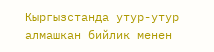Кыргызстанда утур-утур алмашкан бийлик менен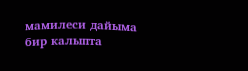мамилеси дайыма бир калыпта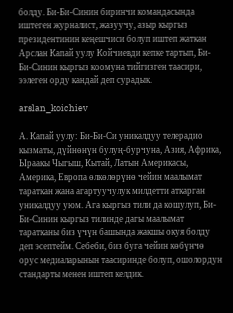болду. Би-Би-Синин биринчи командасында иштеген журналист, жазуучу, азыр кыргыз президентинин кеңешчиси болуп иштеп жаткан Арслан Капай уулу Койчиевди кепке тартып, Би-Би-Синин кыргыз коомуна тийгизген таасири, ээлеген орду кандай деп сурадык.

arslan_koichiev

А. Капай уулу: Би-Би-Си уникалдуу телерадио кызматы, дүйнөнүн булуң-бурчуна, Азия, Африка, Ыраакы Чыгыш, Кытай, Латын Америкасы, Америка, Европа өлкөлөрүнө чейин маалымат тараткан жана агартуучулук милдетти аткарган уникалдуу уюм. Ага кыргыз тили да кошулуп, Би-Би-Синин кыргыз тилинде дагы маалымат таратканы биз үчүн башында жакшы окуя болду деп эсептейм. Себеби, биз буга чейин көбүнчө орус медиаларынын таасиринде болуп, ошолордун стандарты менен иштеп келдик.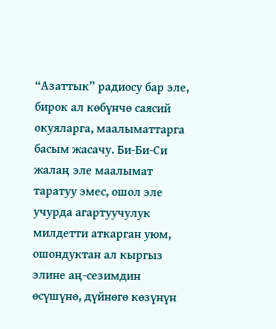“Азаттык” радиосу бар эле, бирок ал көбүнчө саясий окуяларга, маалыматтарга басым жасачу. Би-Би-Си жалаң эле маалымат таратуу эмес, ошол эле учурда агартуучулук милдетти аткарган уюм, ошондуктан ал кыргыз элине аң-сезимдин өсүшүнө, дүйнөгө көзүнүн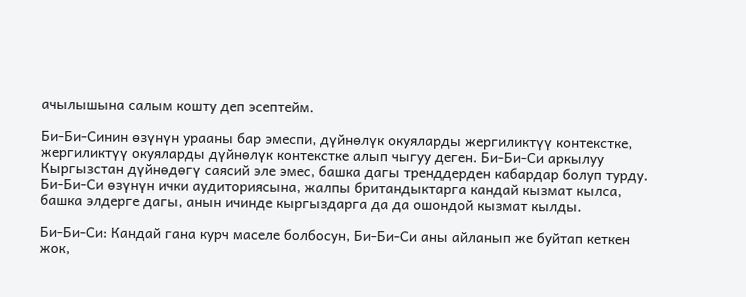ачылышына салым кошту деп эсептейм.

Би-Би-Синин өзүнүн урааны бар эмеспи, дүйнөлүк окуяларды жергиликтүү контекстке, жергиликтүү окуяларды дүйнөлүк контекстке алып чыгуу деген. Би-Би-Си аркылуу Кыргызстан дүйнөдөгү саясий эле эмес, башка дагы тренддерден кабардар болуп турду. Би-Би-Си өзүнүн ички аудиториясына, жалпы британдыктарга кандай кызмат кылса, башка элдерге дагы, анын ичинде кыргыздарга да да ошондой кызмат кылды.

Би-Би-Си: Кандай гана курч маселе болбосун, Би-Би-Си аны айланып же буйтап кеткен жок,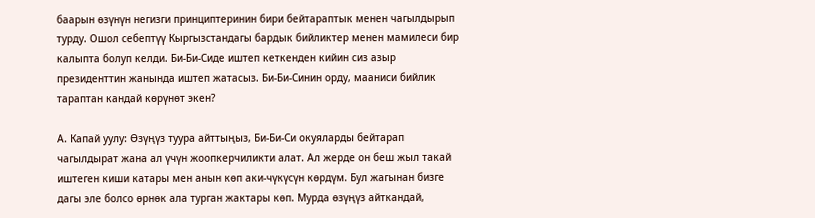баарын өзүнүн негизги принциптеринин бири бейтараптык менен чагылдырып турду. Ошол себептүү Кыргызстандагы бардык бийликтер менен мамилеси бир калыпта болуп келди. Би-Би-Сиде иштеп кеткенден кийин сиз азыр президенттин жанында иштеп жатасыз. Би-Би-Синин орду, мааниси бийлик тараптан кандай көрүнөт экен?

А. Капай уулу: Өзүңүз туура айттыңыз, Би-Би-Си окуяларды бейтарап чагылдырат жана ал үчүн жоопкерчиликти алат. Ал жерде он беш жыл такай иштеген киши катары мен анын көп аки-чүкүсүн көрдүм. Бул жагынан бизге дагы эле болсо өрнөк ала турган жактары көп. Мурда өзүңүз айткандай,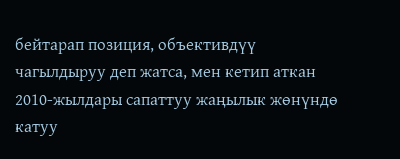бейтарап позиция, объективдүү чагылдыруу деп жатса, мен кетип аткан 2010-жылдары сапаттуу жаңылык жөнүндө катуу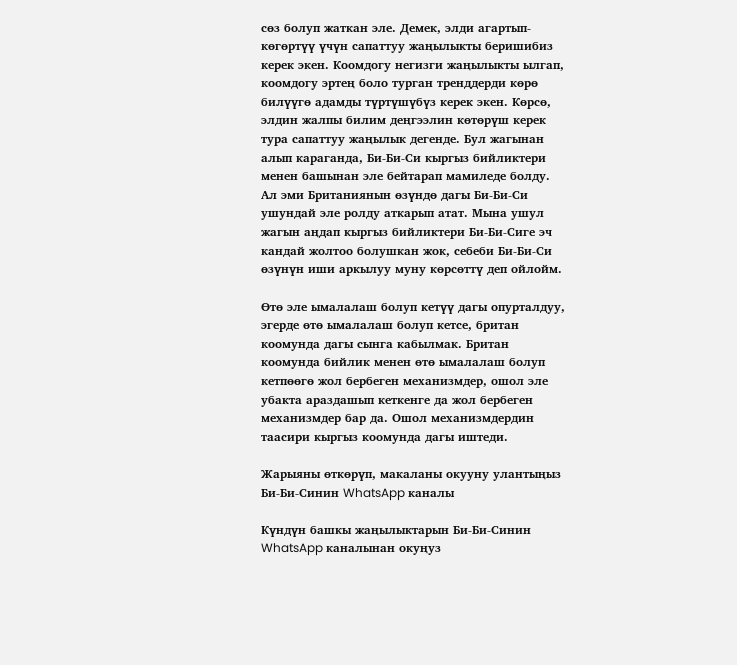сөз болуп жаткан эле. Демек, элди агартып-көгөртүү үчүн сапаттуу жаңылыкты беришибиз керек экен. Коомдогу негизги жаңылыкты ылгап, коомдогу эртең боло турган тренддерди көрө билүүгө адамды түртүшүбүз керек экен. Көрсө, элдин жалпы билим деңгээлин көтөрүш керек тура сапаттуу жаңылык дегенде. Бул жагынан алып караганда, Би-Би-Си кыргыз бийликтери менен башынан эле бейтарап мамиледе болду. Ал эми Британиянын өзүндө дагы Би-Би-Си ушундай эле ролду аткарып атат. Мына ушул жагын аңдап кыргыз бийликтери Би-Би-Сиге эч кандай жолтоо болушкан жок, себеби Би-Би-Си өзүнүн иши аркылуу муну көрсөттү деп ойлойм.

Өтө эле ымалалаш болуп кетүү дагы опурталдуу, эгерде өтө ымалалаш болуп кетсе, британ коомунда дагы сынга кабылмак. Британ коомунда бийлик менен өтө ымалалаш болуп кетпөөгө жол бербеген механизмдер, ошол эле убакта араздашып кеткенге да жол бербеген механизмдер бар да. Ошол механизмдердин таасири кыргыз коомунда дагы иштеди.

Жарыяны өткөрүп, макаланы окууну улантыңыз
Би-Би-Синин WhatsApp каналы

Күндүн башкы жаңылыктарын Би-Би-Синин WhatsApp каналынан окуңуз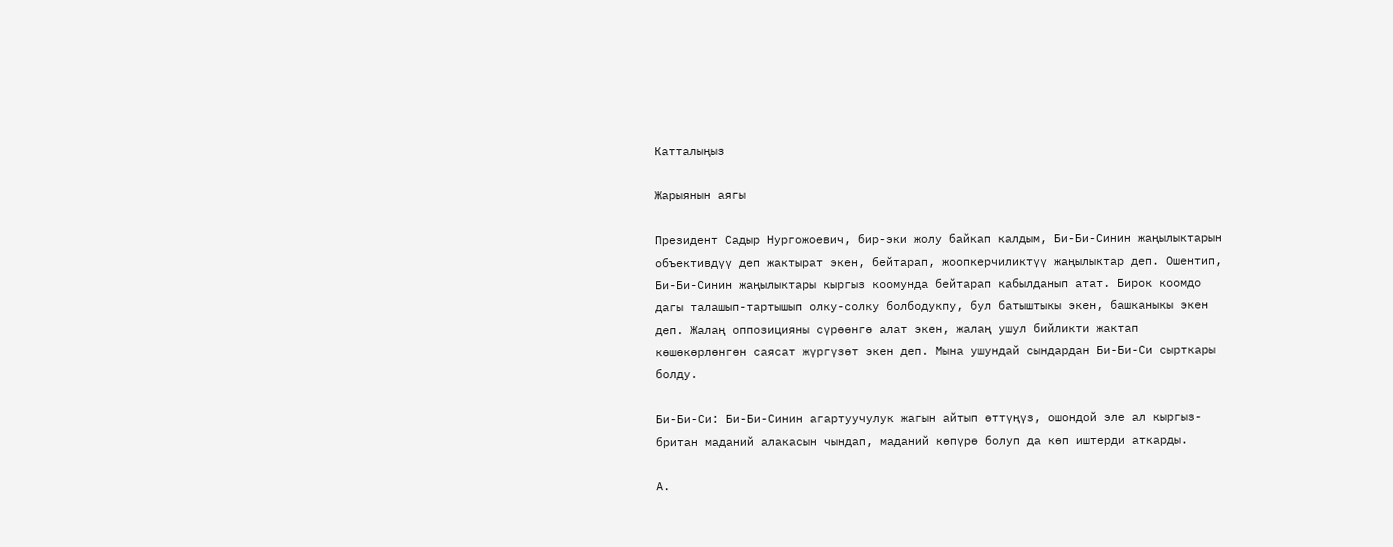Катталыңыз

Жарыянын аягы

Президент Садыр Нургожоевич, бир-эки жолу байкап калдым, Би-Би-Синин жаңылыктарын объективдүү деп жактырат экен, бейтарап, жоопкерчиликтүү жаңылыктар деп. Ошентип, Би-Би-Синин жаңылыктары кыргыз коомунда бейтарап кабылданып атат. Бирок коомдо дагы талашып-тартышып олку-солку болбодукпу, бул батыштыкы экен, башканыкы экен деп. Жалаң оппозицияны сүрөөнгө алат экен, жалаң ушул бийликти жактап көшөкөрлөнгөн саясат жүргүзөт экен деп. Мына ушундай сындардан Би-Би-Си сырткары болду.

Би-Би-Си: Би-Би-Синин агартуучулук жагын айтып өттүңүз, ошондой эле ал кыргыз-британ маданий алакасын чындап, маданий көпүрө болуп да көп иштерди аткарды.

А.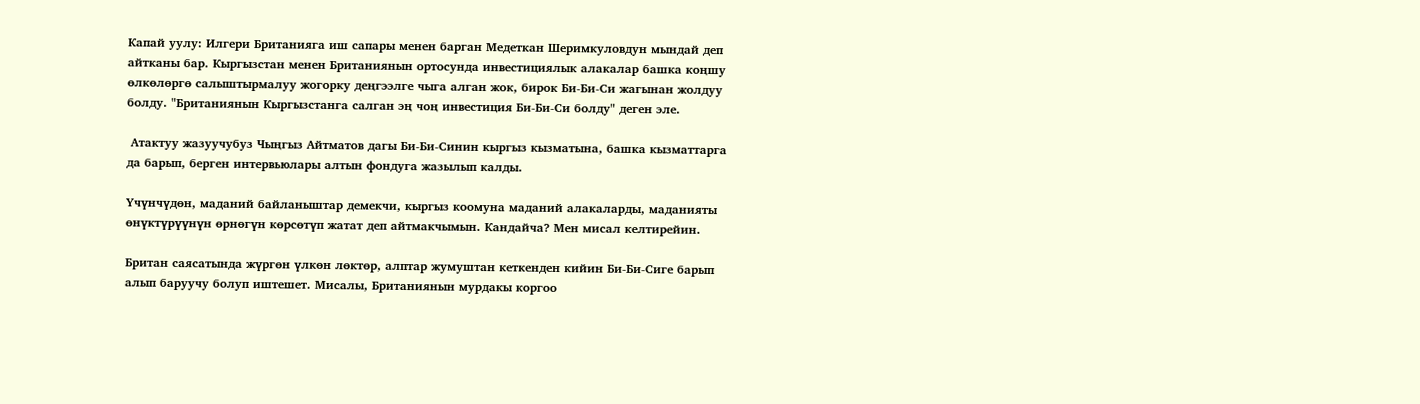Капай уулу: Илгери Британияга иш сапары менен барган Медеткан Шеримкуловдун мындай деп айтканы бар. Кыргызстан менен Британиянын ортосунда инвестициялык алакалар башка коңшу өлкөлөргө салыштырмалуу жогорку деңгээлге чыга алган жок, бирок Би-Би-Си жагынан жолдуу болду. "Британиянын Кыргызстанга салган эң чоң инвестиция Би-Би-Си болду" деген эле.

 Атактуу жазуучубуз Чыңгыз Айтматов дагы Би-Би-Синин кыргыз кызматына, башка кызматтарга да барып, берген интервьюлары алтын фондуга жазылып калды.

Үчүнчүдөн, маданий байланыштар демекчи, кыргыз коомуна маданий алакаларды, маданияты өнүктүрүүнүн өрнөгүн көрсөтүп жатат деп айтмакчымын. Кандайча? Мен мисал келтирейин.

Британ саясатында жүргөн үлкөн лөктөр, алптар жумуштан кеткенден кийин Би-Би-Сиге барып алып баруучу болуп иштешет. Мисалы, Британиянын мурдакы коргоо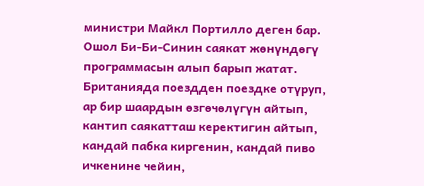министри Майкл Портилло деген бар. Ошол Би-Би-Синин саякат жөнүндөгү программасын алып барып жатат. Британияда поездден поездке отүруп, ар бир шаардын өзгөчөлүгүн айтып, кантип саякатташ керектигин айтып, кандай пабка киргенин, кандай пиво ичкенине чейин,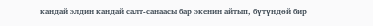кандай элдин кандай салт-санаасы бар экенин айтып, бүтүндөй бир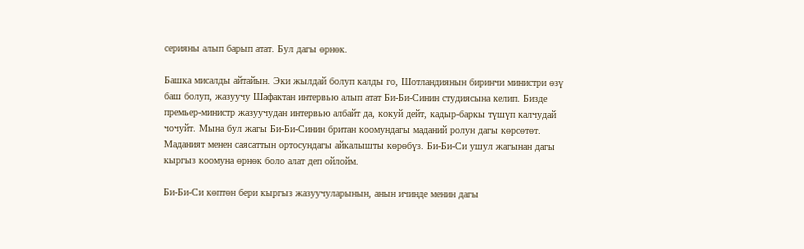серияны алып барып атат. Бул дагы өрнөк.

Башка мисалды айтайын. Эки жылдай болуп калды го, Шотландиянын биринчи министри өзү баш болуп, жазуучу Шафактан интервью алып атат Би-Би-Синин студиясына келип. Бизде премьер-министр жазуучудан интервью албайт да, кокуй дейт, кадыр-баркы түшүп калчудай чочуйт. Мына бул жагы Би-Би-Синин британ коомундагы маданий ролун дагы көрсөтөт. Маданият менен саясаттын ортосундагы айкалышты көрөбүз. Би-Би-Си ушул жагынан дагы кыргыз коомуна өрнөк боло алат деп ойлойм.

Би-Би-Си көптөн бери кыргыз жазуучуларынын, анын ичинде менин дагы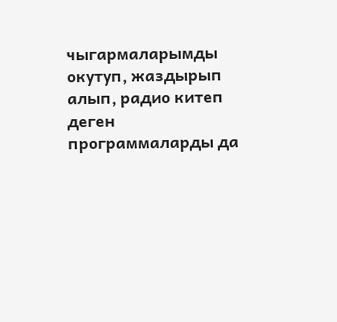чыгармаларымды окутуп, жаздырып алып, радио китеп деген программаларды да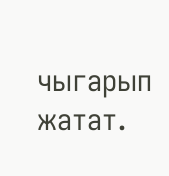чыгарып жатат.